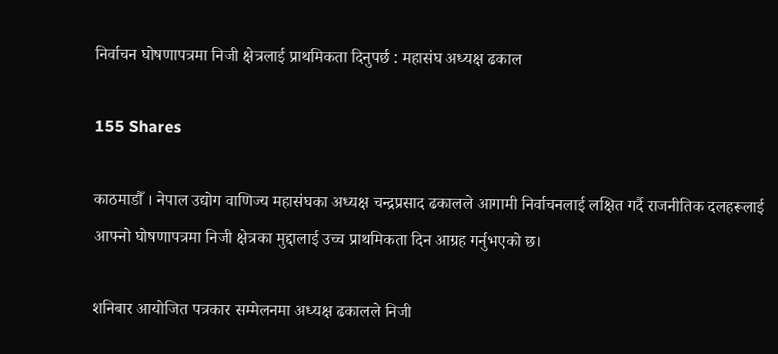निर्वाचन घोषणापत्रमा निजी क्षेत्रलाई प्राथमिकता दिनुपर्छ : महासंघ अध्यक्ष ढकाल

155 Shares

काठमाडौँ । नेपाल उद्योग वाणिज्य महासंघका अध्यक्ष चन्द्रप्रसाद ढकालले आगामी निर्वाचनलाई लक्षित गर्दै राजनीतिक दलहरूलाई आफ्नो घोषणापत्रमा निजी क्षेत्रका मुद्दालाई उच्च प्राथमिकता दिन आग्रह गर्नुभएको छ।

शनिबार आयोजित पत्रकार सम्मेलनमा अध्यक्ष ढकालले निजी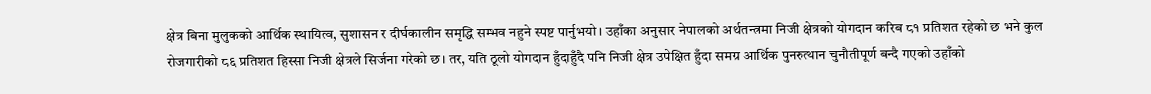क्षेत्र बिना मुलुकको आर्थिक स्थायित्व, सुशासन र दीर्घकालीन समृद्धि सम्भव नहुने स्पष्ट पार्नुभयो। उहाँका अनुसार नेपालको अर्थतन्त्रमा निजी क्षेत्रको योगदान करिब ८१ प्रतिशत रहेको छ भने कुल रोजगारीको ८६ प्रतिशत हिस्सा निजी क्षेत्रले सिर्जना गरेको छ। तर, यति ठूलो योगदान हुँदाहुँदै पनि निजी क्षेत्र उपेक्षित हुँदा समग्र आर्थिक पुनरुत्थान चुनौतीपूर्ण बन्दै गएको उहाँको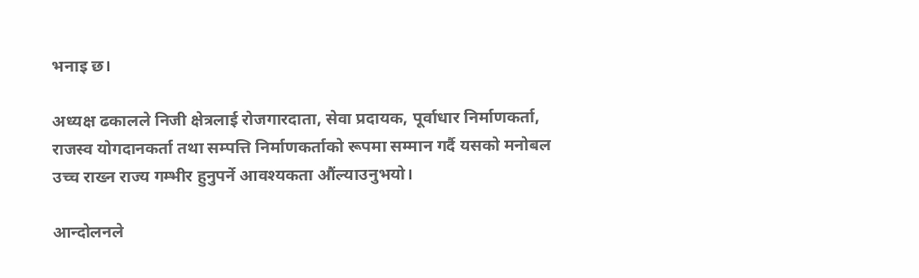भनाइ छ।

अध्यक्ष ढकालले निजी क्षेत्रलाई रोजगारदाता, सेवा प्रदायक, पूर्वाधार निर्माणकर्ता, राजस्व योगदानकर्ता तथा सम्पत्ति निर्माणकर्ताको रूपमा सम्मान गर्दै यसको मनोबल उच्च राख्न राज्य गम्भीर हुनुपर्ने आवश्यकता औंल्याउनुभयो।

आन्दोलनले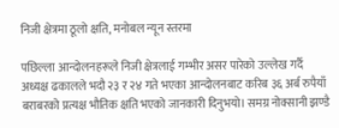निजी क्षेत्रमा ठूलो क्षति, मनोबल न्यून स्तरमा

पछिल्ला आन्दोलनहरूले निजी क्षेत्रलाई गम्भीर असर पारेको उल्लेख गर्दै अध्यक्ष ढकालले भदौ २३ र २४ गते भएका आन्दोलनबाट करिब ३६ अर्ब रुपैयाँ बराबरको प्रत्यक्ष भौतिक क्षति भएको जानकारी दिनुभयो। समग्र नोक्सानी झण्डै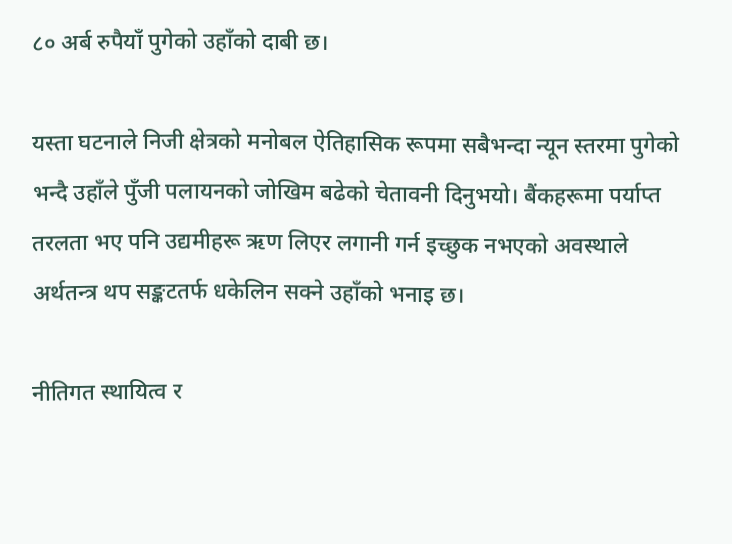८० अर्ब रुपैयाँ पुगेको उहाँको दाबी छ।

यस्ता घटनाले निजी क्षेत्रको मनोबल ऐतिहासिक रूपमा सबैभन्दा न्यून स्तरमा पुगेको भन्दै उहाँले पुँजी पलायनको जोखिम बढेको चेतावनी दिनुभयो। बैंकहरूमा पर्याप्त तरलता भए पनि उद्यमीहरू ऋण लिएर लगानी गर्न इच्छुक नभएको अवस्थाले अर्थतन्त्र थप सङ्कटतर्फ धकेलिन सक्ने उहाँको भनाइ छ।

नीतिगत स्थायित्व र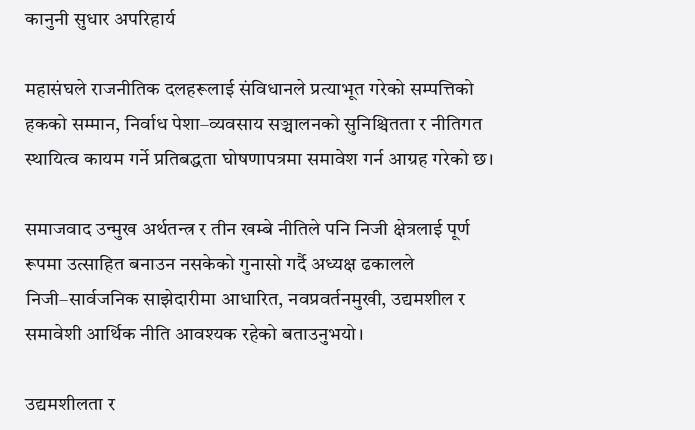कानुनी सुधार अपरिहार्य

महासंघले राजनीतिक दलहरूलाई संविधानले प्रत्याभूत गरेको सम्पत्तिको हकको सम्मान, निर्वाध पेशा–व्यवसाय सञ्चालनको सुनिश्चितता र नीतिगत स्थायित्व कायम गर्ने प्रतिबद्धता घोषणापत्रमा समावेश गर्न आग्रह गरेको छ।

समाजवाद उन्मुख अर्थतन्त्र र तीन खम्बे नीतिले पनि निजी क्षेत्रलाई पूर्ण रूपमा उत्साहित बनाउन नसकेको गुनासो गर्दै अध्यक्ष ढकालले निजी–सार्वजनिक साझेदारीमा आधारित, नवप्रवर्तनमुखी, उद्यमशील र समावेशी आर्थिक नीति आवश्यक रहेको बताउनुभयो।

उद्यमशीलता र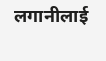लगानीलाई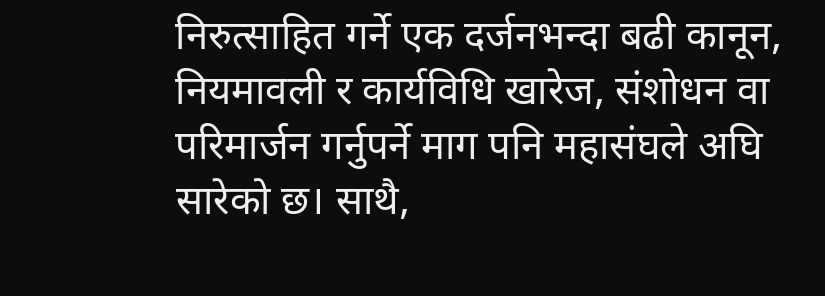निरुत्साहित गर्ने एक दर्जनभन्दा बढी कानून, नियमावली र कार्यविधि खारेज, संशोधन वा परिमार्जन गर्नुपर्ने माग पनि महासंघले अघि सारेको छ। साथै,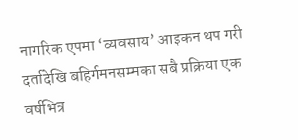नागरिक एपमा ‘व्यवसाय’ आइकन थप गरी दर्तादेखि बहिर्गमनसम्मका सबै प्रक्रिया एक वर्षभित्र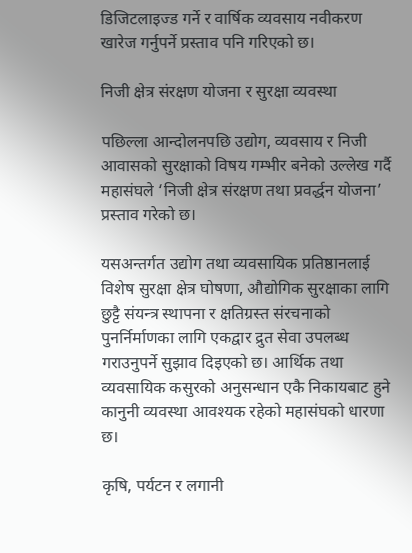डिजिटलाइज्ड गर्ने र वार्षिक व्यवसाय नवीकरण खारेज गर्नुपर्ने प्रस्ताव पनि गरिएको छ।

निजी क्षेत्र संरक्षण योजना र सुरक्षा व्यवस्था

पछिल्ला आन्दोलनपछि उद्योग, व्यवसाय र निजी आवासको सुरक्षाको विषय गम्भीर बनेको उल्लेख गर्दै महासंघले ‘निजी क्षेत्र संरक्षण तथा प्रवर्द्धन योजना’ प्रस्ताव गरेको छ।

यसअन्तर्गत उद्योग तथा व्यवसायिक प्रतिष्ठानलाई विशेष सुरक्षा क्षेत्र घोषणा, औद्योगिक सुरक्षाका लागि छुट्टै संयन्त्र स्थापना र क्षतिग्रस्त संरचनाको पुनर्निर्माणका लागि एकद्वार द्रुत सेवा उपलब्ध गराउनुपर्ने सुझाव दिइएको छ। आर्थिक तथा व्यवसायिक कसुरको अनुसन्धान एकै निकायबाट हुने कानुनी व्यवस्था आवश्यक रहेको महासंघको धारणा छ।

कृषि, पर्यटन र लगानी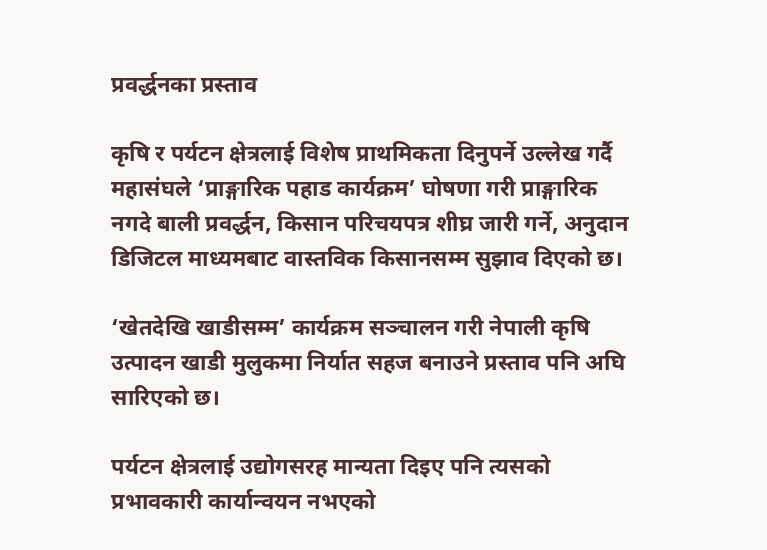प्रवर्द्धनका प्रस्ताव

कृषि र पर्यटन क्षेत्रलाई विशेष प्राथमिकता दिनुपर्ने उल्लेख गर्दै महासंघले ‘प्राङ्गारिक पहाड कार्यक्रम’ घोषणा गरी प्राङ्गारिक नगदे बाली प्रवर्द्धन, किसान परिचयपत्र शीघ्र जारी गर्ने, अनुदान डिजिटल माध्यमबाट वास्तविक किसानसम्म सुझाव दिएको छ।

‘खेतदेखि खाडीसम्म’ कार्यक्रम सञ्चालन गरी नेपाली कृषि उत्पादन खाडी मुलुकमा निर्यात सहज बनाउने प्रस्ताव पनि अघि सारिएको छ।

पर्यटन क्षेत्रलाई उद्योगसरह मान्यता दिइए पनि त्यसको प्रभावकारी कार्यान्वयन नभएको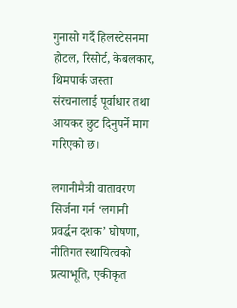गुनासो गर्दै हिलस्टेसनमा होटल, रिसोर्ट, केबलकार, थिमपार्क जस्ता संरचनालाई पूर्वाधार तथा आयकर छुट दिनुपर्ने माग गरिएको छ।

लगानीमैत्री वातावरण सिर्जना गर्न ‘लगानी प्रवर्द्धन दशक’ घोषणा, नीतिगत स्थायित्वको प्रत्याभूति, एकीकृत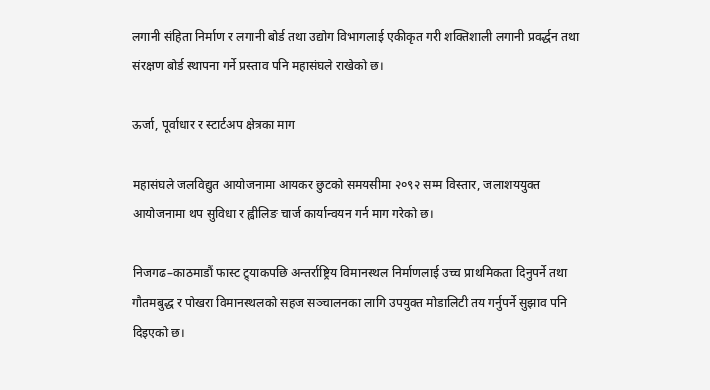लगानी संहिता निर्माण र लगानी बोर्ड तथा उद्योग विभागलाई एकीकृत गरी शक्तिशाली लगानी प्रवर्द्धन तथा संरक्षण बोर्ड स्थापना गर्ने प्रस्ताव पनि महासंघले राखेको छ।

ऊर्जा, पूर्वाधार र स्टार्टअप क्षेत्रका माग

महासंघले जलविद्युत आयोजनामा आयकर छुटको समयसीमा २०९२ सम्म विस्तार, जलाशययुक्त आयोजनामा थप सुविधा र ह्वीलिङ चार्ज कार्यान्वयन गर्न माग गरेको छ।

निजगढ–काठमाडौं फास्ट ट्र्याकपछि अन्तर्राष्ट्रिय विमानस्थल निर्माणलाई उच्च प्राथमिकता दिनुपर्ने तथा गौतमबुद्ध र पोखरा विमानस्थलको सहज सञ्चालनका लागि उपयुक्त मोडालिटी तय गर्नुपर्ने सुझाव पनि दिइएको छ।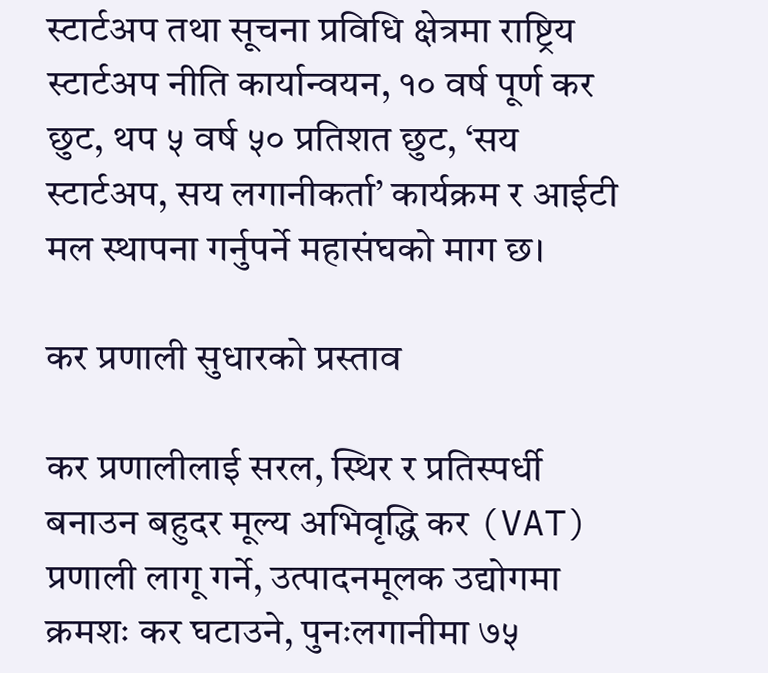स्टार्टअप तथा सूचना प्रविधि क्षेत्रमा राष्ट्रिय स्टार्टअप नीति कार्यान्वयन, १० वर्ष पूर्ण कर छुट, थप ५ वर्ष ५० प्रतिशत छुट, ‘सय स्टार्टअप, सय लगानीकर्ता’ कार्यक्रम र आईटी मल स्थापना गर्नुपर्ने महासंघको माग छ।

कर प्रणाली सुधारको प्रस्ताव

कर प्रणालीलाई सरल, स्थिर र प्रतिस्पर्धी बनाउन बहुदर मूल्य अभिवृद्धि कर (VAT) प्रणाली लागू गर्ने, उत्पादनमूलक उद्योगमा क्रमशः कर घटाउने, पुनःलगानीमा ७५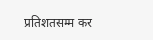प्रतिशतसम्म कर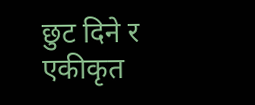छुट दिने र एकीकृत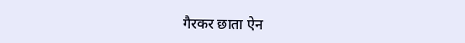गैरकर छाता ऐन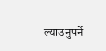ल्याउनुपर्ने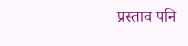प्रस्ताव पनि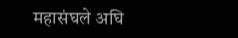महासंघले अघि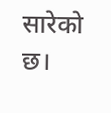सारेको छ।